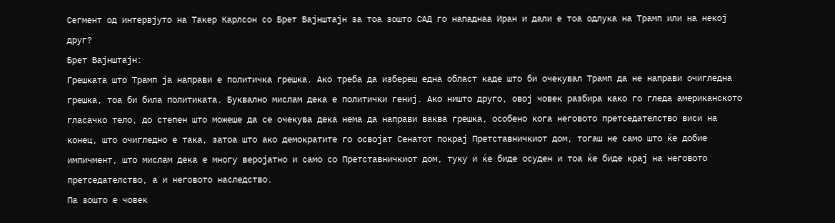Сегмент од интервјуто на Такер Карлсон со Брет Вајнштајн за тоа зошто САД го нападнаа Иран и дали е тоа одлука на Трамп или на некој друг?
Брет Вајнштајн:
Грешката што Трамп ја направи е политичка грешка. Ако треба да избереш една област каде што би очекувал Трамп да не направи очигледна грешка, тоа би била политиката. Буквално мислам дека е политички гениј. Ако ништо друго, овој човек разбира како го гледа американското гласачко тело, до степен што можеше да се очекува дека нема да направи ваква грешка, особено кога неговото претседателство виси на конец, што очигледно е така, затоа што ако демократите го освојат Сенатот покрај Претставничкиот дом, тогаш не само што ќе добие импичмент, што мислам дека е многу веројатно и само со Претставничкиот дом, туку и ќе биде осуден и тоа ќе биде крај на неговото претседателство, а и неговото наследство.
Па зошто е човек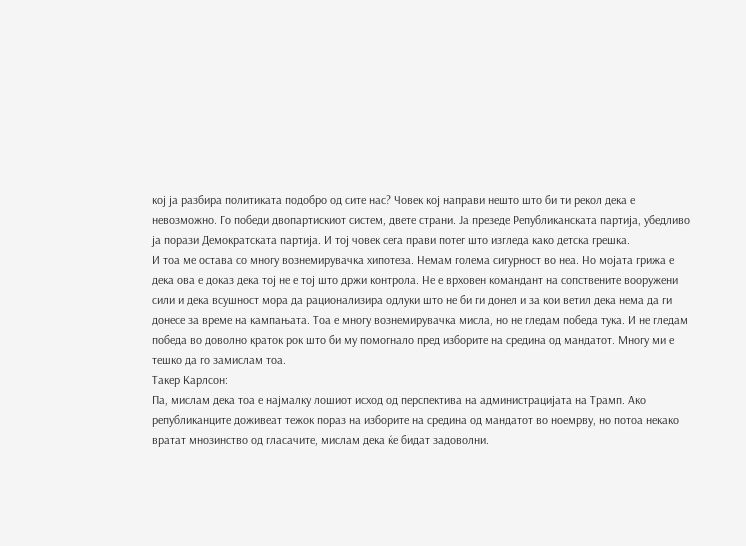кој ја разбира политиката подобро од сите нас? Човек кој направи нешто што би ти рекол дека е невозможно. Го победи двопартискиот систем, двете страни. Ја презеде Републиканската партија, убедливо ја порази Демократската партија. И тој човек сега прави потег што изгледа како детска грешка.
И тоа ме остава со многу вознемирувачка хипотеза. Немам голема сигурност во неа. Но мојата грижа е дека ова е доказ дека тој не е тој што држи контрола. Не е врховен командант на сопствените вооружени сили и дека всушност мора да рационализира одлуки што не би ги донел и за кои ветил дека нема да ги донесе за време на кампањата. Тоа е многу вознемирувачка мисла, но не гледам победа тука. И не гледам победа во доволно краток рок што би му помогнало пред изборите на средина од мандатот. Многу ми е тешко да го замислам тоа.
Такер Карлсон:
Па, мислам дека тоа е најмалку лошиот исход од перспектива на администрацијата на Трамп. Ако републиканците доживеат тежок пораз на изборите на средина од мандатот во ноемрву, но потоа некако вратат мнозинство од гласачите, мислам дека ќе бидат задоволни.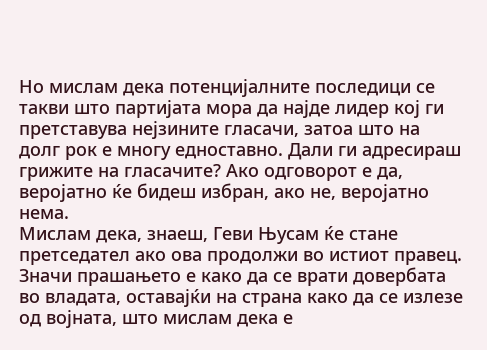Но мислам дека потенцијалните последици се такви што партијата мора да најде лидер кој ги претставува нејзините гласачи, затоа што на долг рок е многу едноставно. Дали ги адресираш грижите на гласачите? Ако одговорот е да, веројатно ќе бидеш избран, ако не, веројатно нема.
Мислам дека, знаеш, Геви Њусам ќе стане претседател ако ова продолжи во истиот правец. Значи прашањето е како да се врати довербата во владата, оставајќи на страна како да се излезе од војната, што мислам дека е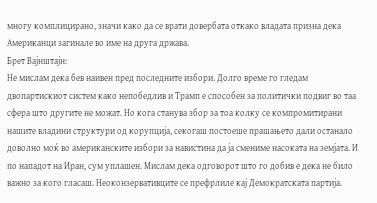многу комплицирано, значи како да се врати довербата откако владата призна дека Американци загинале во име на друга држава.
Брет Вајнштајн:
Не мислам дека бев наивен пред последните избори. Долго време го гледам двопартискиот систем како непобедлив и Трамп е способен за политички подвиг во таа сфера што другите не можат. Но кога станува збор за тоа колку се компромитирани нашите владини структури од корупција, секогаш постоеше прашањето дали останало доволно моќ во американските избори за навистина да ја смениме насоката на земјата. И по нападот на Иран, сум уплашен. Мислам дека одговорот што го добив е дека не било важно за кого гласаш. Неоконзервативците се префрлиле кај Демократската партија.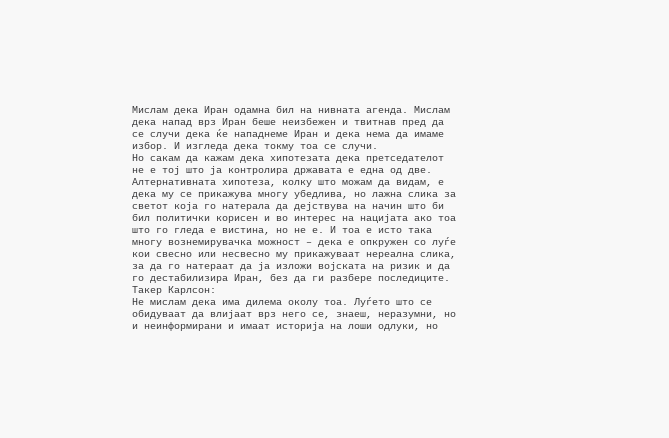Мислам дека Иран одамна бил на нивната агенда. Мислам дека напад врз Иран беше неизбежен и твитнав пред да се случи дека ќе нападнеме Иран и дека нема да имаме избор. И изгледа дека токму тоа се случи.
Но сакам да кажам дека хипотезата дека претседателот не е тој што ја контролира државата е една од две. Алтернативната хипотеза, колку што можам да видам, е дека му се прикажува многу убедлива, но лажна слика за светот која го натерала да дејствува на начин што би бил политички корисен и во интерес на нацијата ако тоа што го гледа е вистина, но не е. И тоа е исто така многу вознемирувачка можност – дека е опкружен со луѓе кои свесно или несвесно му прикажуваат нереална слика, за да го натераат да ја изложи војската на ризик и да го дестабилизира Иран, без да ги разбере последиците.
Такер Карлсон:
Не мислам дека има дилема околу тоа. Луѓето што се обидуваат да влијаат врз него се, знаеш, неразумни, но и неинформирани и имаат историја на лоши одлуки, но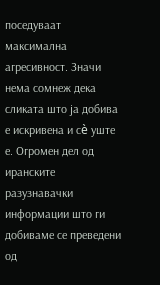поседуваат максимална агресивност. Значи нема сомнеж дека сликата што ја добива е искривена и сè уште е. Огромен дел од иранските разузнавачки информации што ги добиваме се преведени од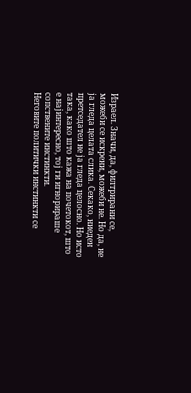Израел. Значи, да, филтрирани се, можеби се искрени, можеби не. Но да, не ја гледа целата слика. Секако, ниеден претседател не ја гледа целосно. Но исто така, како што кажа на почетокот, што е најинтересно, тој ги игнорираше сопствените инстинкти.
Неговите политички инстинкти се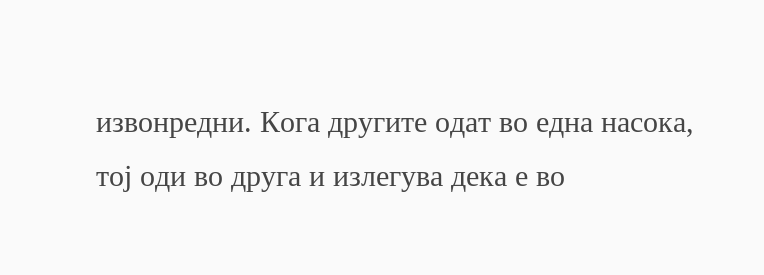извонредни. Кога другите одат во една насока, тој оди во друга и излегува дека е во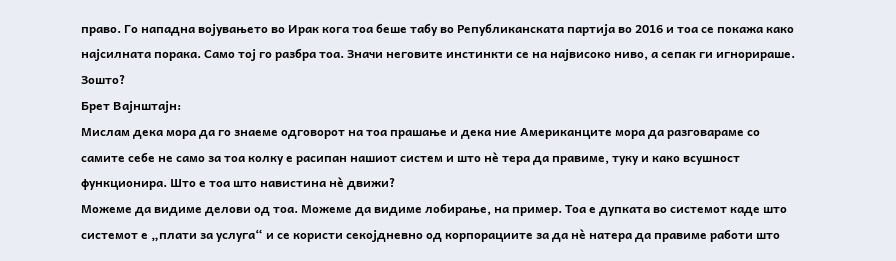право. Го нападна војувањето во Ирак кога тоа беше табу во Републиканската партија во 2016 и тоа се покажа како најсилната порака. Само тој го разбра тоа. Значи неговите инстинкти се на највисоко ниво, а сепак ги игнорираше. Зошто?
Брет Вајнштајн:
Мислам дека мора да го знаеме одговорот на тоа прашање и дека ние Американците мора да разговараме со самите себе не само за тоа колку е расипан нашиот систем и што нè тера да правиме, туку и како всушност функционира. Што е тоа што навистина нè движи?
Можеме да видиме делови од тоа. Можеме да видиме лобирање, на пример. Тоа е дупката во системот каде што системот е „плати за услуга“ и се користи секојдневно од корпорациите за да нè натера да правиме работи што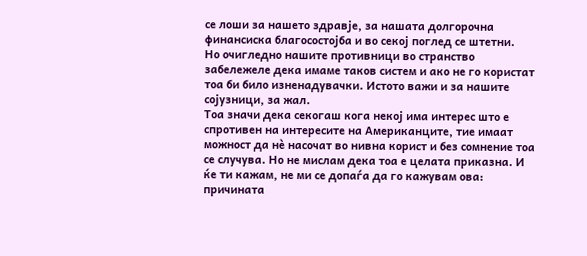се лоши за нашето здравје, за нашата долгорочна финансиска благосостојба и во секој поглед се штетни.
Но очигледно нашите противници во странство забележеле дека имаме таков систем и ако не го користат тоа би било изненадувачки. Истото важи и за нашите сојузници, за жал.
Тоа значи дека секогаш кога некој има интерес што е спротивен на интересите на Американците, тие имаат можност да нè насочат во нивна корист и без сомнение тоа се случува. Но не мислам дека тоа е целата приказна. И ќе ти кажам, не ми се допаѓа да го кажувам ова: причината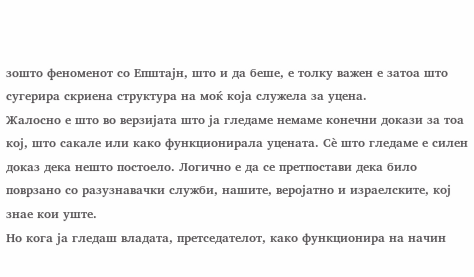зошто феноменот со Епштајн, што и да беше, е толку важен е затоа што сугерира скриена структура на моќ која служела за уцена.
Жалосно е што во верзијата што ја гледаме немаме конечни докази за тоа кој, што сакале или како функционирала уцената. Сè што гледаме е силен доказ дека нешто постоело. Логично е да се претпостави дека било поврзано со разузнавачки служби, нашите, веројатно и израелските, кој знае кои уште.
Но кога ја гледаш владата, претседателот, како функционира на начин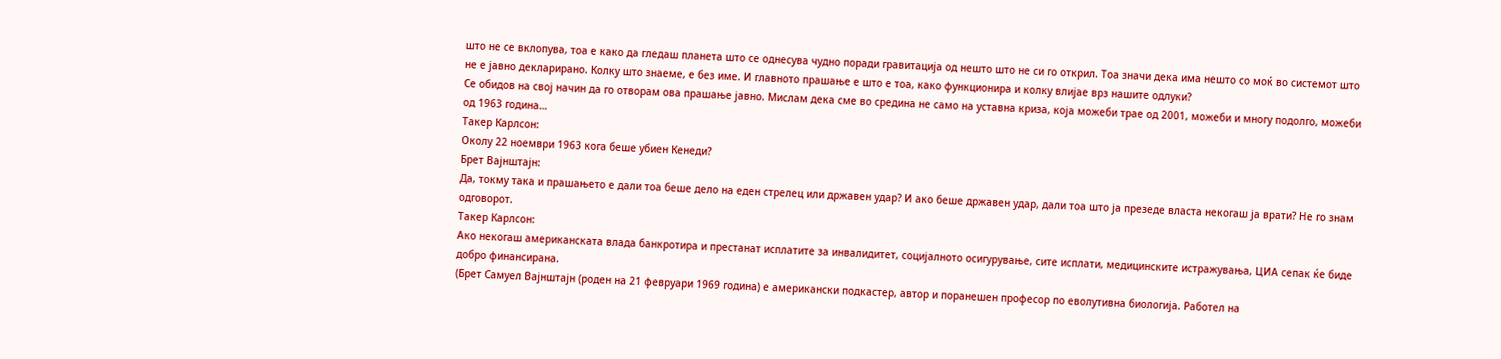што не се вклопува, тоа е како да гледаш планета што се однесува чудно поради гравитација од нешто што не си го открил. Тоа значи дека има нешто со моќ во системот што не е јавно декларирано. Колку што знаеме, е без име. И главното прашање е што е тоа, како функционира и колку влијае врз нашите одлуки?
Се обидов на свој начин да го отворам ова прашање јавно. Мислам дека сме во средина не само на уставна криза, која можеби трае од 2001, можеби и многу подолго, можеби од 1963 година…
Такер Карлсон:
Околу 22 ноември 1963 кога беше убиен Кенеди?
Брет Вајнштајн:
Да, токму така и прашањето е дали тоа беше дело на еден стрелец или државен удар? И ако беше државен удар, дали тоа што ја презеде власта некогаш ја врати? Не го знам одговорот.
Такер Карлсон:
Ако некогаш американската влада банкротира и престанат исплатите за инвалидитет, социјалното осигурување, сите исплати, медицинските истражувања, ЦИА сепак ќе биде добро финансирана.
(Брет Самуел Вајнштајн (роден на 21 февруари 1969 година) е американски подкастер, автор и поранешен професор по еволутивна биологија. Работел на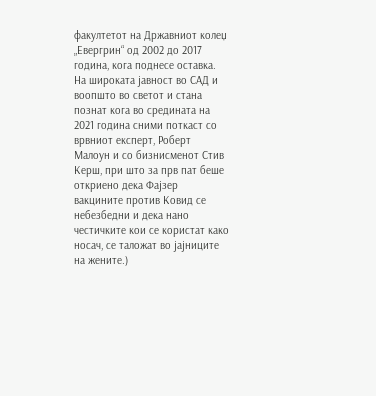факултетот на Државниот колеџ „Евергрин“ од 2002 до 2017 година, кога поднесе оставка. На широката јавност во САД и воопшто во светот и стана познат кога во средината на 2021 година сними поткаст со врвниот експерт, Роберт Малоун и со бизнисменот Стив Керш, при што за прв пат беше откриено дека Фајзер вакцините против Ковид се небезбедни и дека нано честичките кои се користат како носач, се таложат во јајниците на жените.)